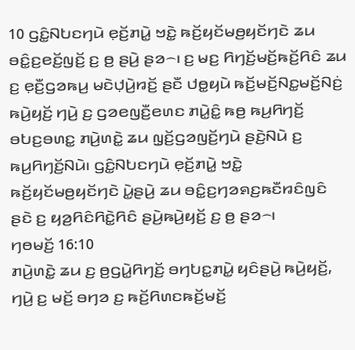10 ꤞꤢꤨ꤭ꤡꤝꤢꤚꤣꤧ ꤕ꤫ꤢꤩ꤬ꤊꤣꤧ꤭ ꤠꤢꤧ꤭ ꤒꤢꤩ꤬ꤟꤢꤩꤗꤥ꤬ꤟꤢꤩꤚꤢꤧ ꤘꤣ ꤋꤢꤨ꤭ꤢ꤬ꤕꤢꤩ꤬ꤜꤢꤩ꤬ ꤢ꤬ ꤥ꤬ ꤔꤣꤧ꤬ ꤔꤤ꤮꤯ ꤢ꤬ ꤗꤢ꤬ ꤖꤚꤢꤩ꤬ꤗꤢꤩ꤬ꤒꤢꤩ꤬ꤖꤢꤨ ꤘꤣ ꤢ꤬ ꤕ꤫ꤢꤪ꤬ꤞꤤꤒꤣ꤬ ꤗꤢꤧꤓ꤫ꤣꤧ꤬ꤙꤢꤩ꤬ ꤔꤢꤪ ꤓꤥ꤭ꤟꤣꤧ ꤒꤢꤩ꤬ꤗꤢꤩ꤬ꤡꤢ꤭ꤗꤢꤩ꤬ꤡꤢꤦ꤬ ꤒꤣꤧ꤬ꤟꤢꤩ꤬ ꤚꤣꤧ꤬ ꤢ꤬ ꤞꤤꤕꤜꤢꤪ꤬ꤕꤛꤢ ꤊꤣꤧ꤭ꤢꤨ꤭ ꤒꤥ꤬ ꤒꤣ꤬ꤖꤚꤢꤩ꤬ ꤋꤝꤢ꤬ꤋꤛꤢ꤭ ꤊꤣꤧ꤬ꤛꤢꤧ꤭ ꤘꤣ ꤜ꤫ꤢꤩ꤬ꤞꤤꤜꤢꤩ꤬ꤚꤣꤧ ꤔꤢꤧ꤬ꤡꤣꤧ ꤢ꤬ ꤒꤣ꤬ꤖꤚꤢꤩ꤬ꤡꤣꤧ꤯ ꤞꤢꤨ꤭ꤡꤝꤢꤚꤣꤧ ꤕ꤫ꤢꤩ꤬ꤊꤣꤧ꤭ ꤠꤢꤧ꤭ ꤒꤢꤩ꤬ꤟꤢꤩꤗꤥ꤬ꤟꤢꤩꤚꤢꤧ ꤣꤧ꤭ꤔꤣꤧ꤬ ꤘꤣ ꤋꤢꤨ꤭ꤢ꤬ꤚꤤꤎꤢ꤬ꤒꤢꤪꤙꤢꤨꤜꤢꤨ ꤔꤢꤧ ꤢ꤬ ꤟꤤ꤬ꤖꤢꤨꤖꤢꤧ꤭ꤖꤢꤨ ꤔꤣꤧ꤬ꤒꤣꤧ꤬ꤟꤢꤩ꤬ ꤢ꤬ ꤥ꤬ ꤔꤤ꤮꤯
ꤚꤥꤗꤢꤩ꤬ 16:10
ꤊꤣꤧ꤬ꤛꤢꤧ꤭ ꤘꤣ ꤢ꤬ ꤥ꤬ꤞꤣꤧ꤭ꤖꤚꤢꤩ꤬ ꤋꤚꤝꤢ꤭ꤊꤣꤧ꤭ ꤟꤢꤨꤔꤣꤧ꤬ ꤒꤣꤧ꤬ꤟꤢꤩ꤬, ꤚꤣꤧ꤬ ꤢ꤬ ꤗꤢꤩ꤬ ꤋꤚꤤ ꤢ꤬ ꤒꤢꤩ꤬ꤖꤛꤢꤒꤢꤩ꤬ꤗꤢꤩ꤬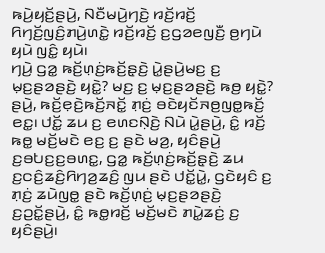ꤒꤣꤧ꤬ꤟꤢꤩ꤬ꤔꤣꤧ꤬, ꤡꤢꤪꤗꤣꤧ꤬ꤚꤢꤧ꤬ ꤙꤢꤩ꤬ꤙꤢꤩ꤬ ꤖꤚꤢꤩ꤬ꤜꤢꤨ꤬ꤊꤣꤧ꤬ꤛꤢꤧ꤭ ꤙꤢꤩ꤬ꤙꤢꤩ꤬ ꤢ꤬ꤞꤤꤕꤜꤢꤪ꤬ ꤥ꤬ꤚꤣꤧ ꤟꤣꤧ ꤜꤢꤨ꤭ ꤟꤣꤧ꤯
ꤚꤣꤧ꤬ ꤞꤤ꤭ ꤒꤢꤩ꤬ꤛ꤫ꤢꤦ꤬ꤒꤢꤩ꤬ꤔ꤫ꤢꤧ꤬ ꤣꤧ꤭ꤔꤣꤧ꤬ꤗꤢ꤬ ꤢ꤬ ꤗ꤫ꤢ꤬ꤔꤤꤔꤢꤧ꤬ ꤟꤢꤧ꤭? ꤗꤢ꤬ ꤢ꤬ ꤗ꤫ꤢ꤬ꤔꤤꤔꤢꤧ꤬ ꤒꤥ꤬ ꤟꤢꤧ꤭? ꤔꤣꤧ꤬, ꤒꤢꤩ꤬ꤕ꤫ꤢꤧ꤬ꤒꤢꤩ꤬ꤏꤢꤩ꤭ ꤊ꤫ꤢꤦ꤬ ꤋꤢꤧꤟꤢꤩꤏꤥ꤬ꤜꤥ꤭ꤒꤢꤩ꤬ ꤕꤢ꤭꤯ ꤓꤢꤩ꤭ ꤘꤣ ꤢ꤬ ꤕꤛꤢꤡ꤫ꤢꤧ꤬ ꤡꤣꤧ ꤣꤧ꤭ꤔꤣꤧ꤬, ꤢꤨ꤭ ꤙꤢꤩ꤬ ꤒꤥ꤭ ꤗꤢꤩ꤬ꤗꤢꤧ ꤕꤢ꤬ ꤢ꤬ ꤔꤢꤧ ꤗꤤ꤬, ꤟꤢꤨꤔꤣꤧ꤬ ꤢ꤬ꤋꤝꤢ꤬ꤢ꤬ꤋꤛꤢ꤭, ꤞꤤ꤭ ꤒꤢꤩ꤬ꤛ꤫ꤢꤦ꤬ꤒꤢꤩ꤬ꤔ꤫ꤢꤧ꤬ ꤘꤣ ꤢ꤬ꤍꤢꤨ꤬ꤘꤢꤨ꤬ꤖꤚꤤ꤬ꤘꤢꤨ꤬ ꤜꤣ ꤔꤢꤧ ꤓꤢꤩ꤭ꤣꤧ꤭, ꤞꤢꤧꤟꤢꤨ ꤢ꤬ ꤊ꤫ꤢꤦ꤬ ꤘꤣꤧꤜꤥ꤭ ꤔꤢꤧ ꤒꤢꤩ꤬ꤛ꤫ꤢꤦ꤬ ꤗ꤫ꤢ꤬ꤔꤤꤔꤢꤧ꤬ ꤢ꤬ꤑꤢꤩ꤭ꤔꤣꤧ꤬, ꤢꤨ꤭ ꤒꤥ꤭ꤙꤢꤩ꤬ ꤗꤢꤩ꤬ꤗꤢꤧ ꤊꤣꤧ꤭ꤘꤢꤦ꤬ ꤢ꤬ ꤟꤢꤨꤔꤣꤧ꤬꤯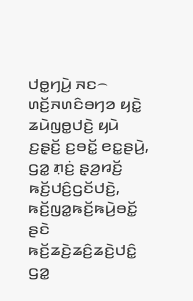ꤓꤥ꤭ꤚꤣꤧ꤬ ꤏꤢ꤮ ꤛꤢꤩ꤬ꤏꤛꤢꤨꤋꤚꤤ ꤟꤢꤧ꤭ ꤘꤣꤧꤜꤥ꤭ꤓꤢꤧ꤬ ꤟꤣꤧ ꤢ꤬ꤔ꤫ꤢꤩ꤬ ꤢ꤬ꤋꤢꤩ꤭ ꤕꤢ꤭ꤔꤣꤧ꤬, ꤞꤤ꤭ ꤊ꤫ꤢꤦ꤬ ꤔ꤫ꤤ꤬ꤙꤢꤩ꤬ ꤒꤢꤩ꤬ꤓꤢꤨ꤬ꤞꤢꤩꤓꤢꤧ꤬, ꤒꤢꤩ꤬ꤜꤤ꤭ꤒꤢꤩ꤬ꤒꤣꤧ꤬ꤋꤢꤩ꤭ ꤔꤢꤧ ꤒꤢꤩ꤬ꤘꤢꤧ꤬ꤘꤢꤨ꤬ꤘꤢꤧ꤬ꤓꤢꤨ꤭ ꤞꤤ꤭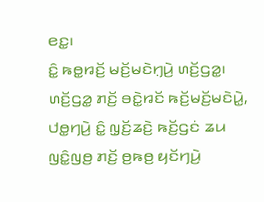ꤕꤢ꤭꤯
ꤢꤨ꤭ ꤒꤥ꤭ꤙꤢꤩ꤬ ꤗꤢꤩ꤬ꤗꤢꤧꤚ꤫ꤣꤧ꤬ ꤛꤢꤩ꤬ꤞꤤ꤭꤯ ꤛꤢꤩ꤬ꤞꤤ꤭ ꤊꤢꤩ꤬ ꤋꤢꤧ꤭ꤙꤢꤩ ꤒꤢꤩ꤬ꤗꤢꤩ꤬ꤗꤢꤧꤣꤧ꤭, ꤓꤥ꤭ꤚꤣꤧ꤬ ꤢꤨ꤭ ꤜ꤫ꤢꤩ꤬ꤘꤢꤧ꤬ ꤒꤢꤩ꤬ꤞꤢꤦ ꤘꤣ ꤜꤢꤨ꤭ꤜꤥ꤬ ꤊꤢꤩ꤬ ꤥ꤬ꤒꤥ꤬ ꤟꤢꤩꤚꤣꤧ꤬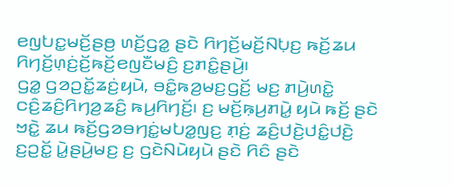ꤕꤜꤝꤢ꤭ꤗꤢꤩ꤬ꤔꤥ꤬ ꤛꤢꤩ꤬ꤞꤤ꤭ ꤔꤢꤧ ꤖꤚꤢꤩ꤬ꤗꤢꤩ꤬ꤡꤝ꤫ꤢ꤬ ꤒꤢꤩ꤬ꤘꤣ ꤖꤚꤢꤩ꤬ꤛ꤫ꤢꤦ꤬ꤢꤩ꤬ꤒꤢꤩ꤬ꤕꤜꤢꤪꤗꤢꤨ꤬ ꤢ꤬ꤊꤢꤨ꤭ꤔꤣꤧ꤬꤯
ꤞꤤ꤭ ꤞꤤꤑꤢꤩ꤭ꤘꤢꤦ꤬ꤟꤣꤧ, ꤋꤢꤨ꤭ꤒꤤ꤬ꤗꤢ꤬ꤞꤢꤩ꤬ ꤗꤢ꤬ ꤊꤣꤧ꤬ꤛꤢꤧ꤭ ꤍꤢꤨ꤬ꤘꤢꤨ꤬ꤖꤚꤤ꤬ꤘꤢꤨ꤬ ꤒꤣ꤬ꤖꤚꤢꤩ꤬꤯ ꤢ꤬ ꤗꤢꤩ꤬ꤒ꤫ꤣ꤬ꤊꤣꤧ꤭ ꤟꤣꤧ ꤒꤢꤩ꤬ ꤔꤢꤧ ꤠꤢꤧ꤭ ꤘꤣ ꤒꤢꤩ꤬ꤞꤤꤋꤚꤢꤦ꤭ꤗꤝꤤ꤭ꤜꤢ꤬ ꤊ꤫ꤢꤦ꤬ ꤘꤢꤨ꤬ꤓꤢꤧ꤬ꤓꤢꤨ꤭ꤓꤢꤧ꤬ ꤢ꤬ꤑꤢꤩ꤭ ꤣꤧ꤭ꤔꤣꤧ꤬ꤗꤢ꤬ ꤢ꤬ ꤞꤢꤧꤡꤣꤧꤟꤣꤧ ꤔꤢꤧ ꤖꤢꤨ ꤔꤢꤧ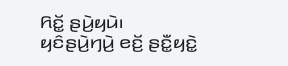ꤖꤢꤩ꤭ ꤔꤣꤧ꤬ꤟꤣꤧ꤯
ꤟꤢꤨꤔꤣꤧ꤬ꤚꤣꤧ꤬ ꤕꤢꤩ꤬ ꤔꤢꤪ꤭ꤟꤢꤧ꤭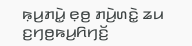ꤒ꤫ꤣ꤬ꤊꤣꤧ꤭ ꤕ꤫ꤥ꤬ ꤊꤣꤧ꤬ꤛꤢꤧ꤭ ꤘꤣ ꤢ꤬ꤚꤥ꤬ꤒꤣ꤬ꤖꤚꤢꤩ꤬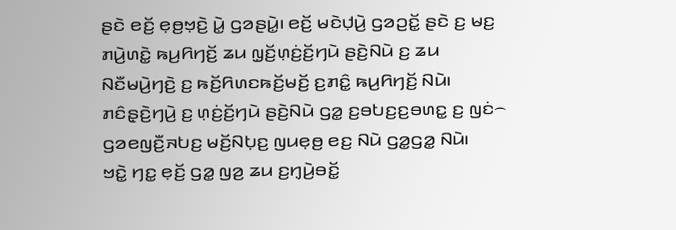ꤔꤢꤧ ꤕꤢꤩ꤬ ꤕ꤫ꤥ꤬ꤠ꤫ꤢꤧ꤬ ꤣꤧ꤭ ꤞꤤꤔꤣꤧ꤭꤯ ꤕꤢꤩ꤬ ꤗꤢꤧꤓ꤫ꤣꤧ꤬ ꤞꤤꤑꤢꤩ꤭ ꤔꤢꤧ ꤢ꤬ ꤗꤢ꤬ ꤊꤣꤧ꤬ꤛꤢꤧ꤭ ꤒꤣ꤬ꤖꤚꤢꤩ꤬ ꤘꤣ ꤜ꤫ꤢꤩ꤬ꤛ꤫ꤢꤦ꤬ꤢꤩ꤬ꤚꤣꤧ ꤔꤢꤧ꤬ꤡꤣꤧ ꤢ꤬ ꤘꤣ ꤡꤢꤪꤗꤣꤧ꤬ꤚꤢꤧ꤬ ꤢ꤬ ꤒꤢꤩ꤬ꤖꤛꤢꤒꤢꤩ꤬ꤗꤢꤩ꤬ ꤢ꤬ꤊꤢꤨ꤭ ꤒꤣ꤬ꤖꤚꤢꤩ꤬ ꤡꤣꤧ꤯ ꤊꤢꤨꤔ꤫ꤢꤧ꤬ꤚꤣꤧ꤬ ꤢ꤬ ꤛ꤫ꤢꤦ꤬ꤢꤩ꤬ꤚꤣꤧ ꤔꤢꤧ꤬ꤡꤣꤧ ꤞꤤ꤭ ꤢ꤬ꤋꤝꤢ꤬ꤢ꤬ꤋꤛꤢ꤭ ꤢ꤬ ꤜꤢꤦ꤮ ꤞꤤꤕꤜꤢꤪ꤬ꤏꤝꤢ꤬ ꤗꤢꤩ꤬ꤡꤝ꤫ꤢ꤬ ꤜꤣꤕ꤫ꤥ꤬ ꤕꤢ꤬ ꤡꤣꤧ ꤞꤤ꤭ꤞꤤ꤭ ꤡꤣꤧ꤯
ꤠꤢꤧ꤭ ꤚꤢ꤭ ꤕ꤫ꤢꤩ꤬ ꤞꤤ꤭ ꤜꤤ꤬ ꤘꤣ ꤢ꤬ꤚ꤫ꤣꤧ꤬ꤋꤢꤩ꤭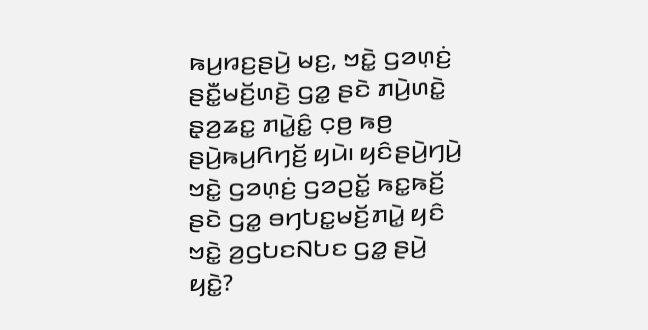ꤒꤣ꤬ꤙꤢ꤬ꤔꤣꤧ꤬ ꤗꤢ꤬, ꤠꤢꤧ꤭ ꤞꤤꤛ꤫ꤢꤦ꤬ ꤔꤢꤪ꤭ꤗꤢꤩ꤬ꤛꤢꤧ꤬ ꤞꤤ꤭ ꤔꤢꤧ ꤊꤣꤧ꤬ꤛꤢꤧ꤭ ꤔ꤫ꤤ꤬ꤘꤢ꤭ ꤊꤣꤧ꤭ꤢꤨ꤭ ꤍ꤫ꤥ꤬ ꤒꤥ꤬ ꤔꤣꤧ꤬ꤒꤣ꤬ꤖꤚꤢꤩ꤬ ꤟꤣꤧ꤯ ꤟꤢꤨꤔꤣꤧ꤬ꤚꤣꤧ꤬ ꤠꤢꤧ꤭ ꤞꤤꤛ꤫ꤢꤦ꤬ ꤞꤤꤑꤢꤩ꤭ ꤒꤢ꤭ꤒꤢꤩ꤬ ꤔꤢꤧ ꤞꤤ꤭ ꤋꤚꤝꤢ꤭ꤗꤢꤩ꤬ꤊꤣꤧ꤭ ꤟꤢꤨ ꤠꤢꤧ꤭ ꤤ꤬ꤞꤝꤢꤡꤝꤢ ꤞꤤ꤭ ꤔꤣꤧ꤬ ꤟꤢꤧ꤭?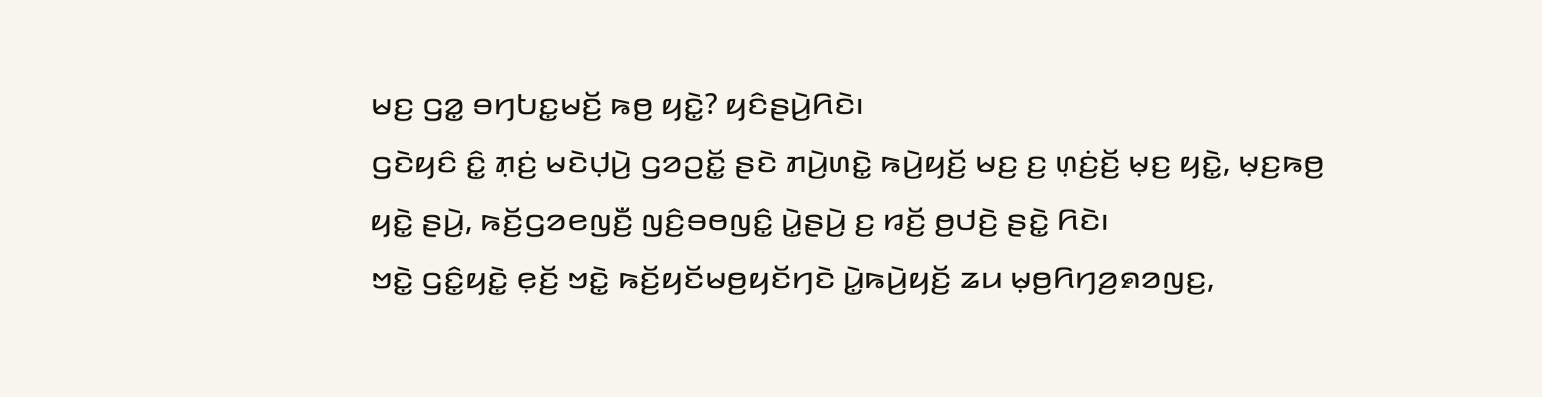ꤗꤢ꤬ ꤞꤤ꤭ ꤋꤚꤝꤢ꤭ꤗꤢꤩ꤬ ꤒꤥ꤬ ꤟꤢꤧ꤭? ꤟꤢꤨꤔꤣꤧ꤬ꤖꤢꤧ꤯
ꤞꤢꤧꤟꤢꤨ ꤢꤨ꤭ ꤊ꤫ꤢꤦ꤬ ꤗꤢꤧꤓ꤫ꤣꤧ꤬ ꤞꤤꤑꤢꤩ꤭ ꤔꤢꤧ ꤊꤣꤧ꤬ꤛꤢꤧ꤭ ꤒꤣꤧ꤬ꤟꤢꤩ꤬ ꤗꤢ꤬ ꤢ꤬ ꤛ꤫ꤢꤦ꤬ꤢꤩ꤬ ꤗ꤫ꤢ꤬ ꤟꤢꤧ꤭, ꤗ꤫ꤢ꤬ꤒꤥ꤬ ꤟꤢꤧ꤭ ꤔꤣꤧ꤬, ꤒꤢꤩ꤬ꤞꤤꤕꤜꤢꤪ꤬ ꤜꤢꤨ꤬ꤋꤥꤜꤢꤨ꤭ ꤣꤧ꤭ꤔꤣꤧ꤬ ꤢ꤬ ꤙꤢꤩ꤬ ꤥ꤬ꤓꤢꤧ꤬ ꤔꤢꤧ꤭ ꤖꤢꤧ꤯
ꤠꤢꤧ꤭ ꤞꤢꤨ꤭ꤟꤢꤧ꤭ ꤕ꤫ꤢꤩ꤬ ꤠꤢꤧ꤭ ꤒꤢꤩ꤬ꤟꤢꤩꤗꤥ꤬ꤟꤢꤩꤚꤢꤧ ꤣꤧ꤭ꤒꤣꤧ꤬ꤟꤢꤩ꤬ ꤘꤣ ꤗ꤫ꤥ꤬ꤖꤚꤤ꤬ꤎꤤꤜꤢ꤬,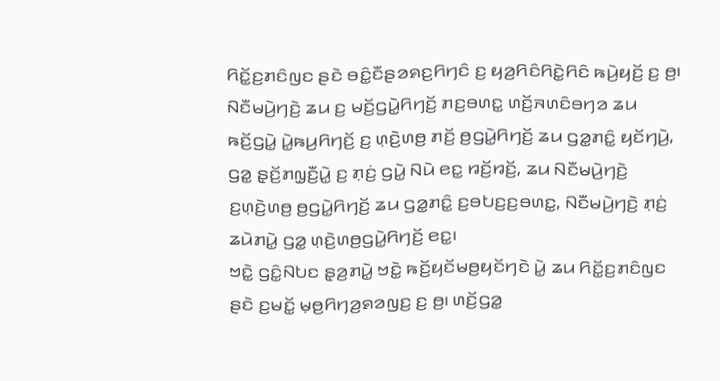ꤖꤢꤩ꤭ꤢ꤬ꤊꤢꤨꤜꤢ ꤔꤢꤧ ꤋꤢꤨ꤭ꤢꤪꤔꤤꤎꤢ꤬ꤖꤚꤢꤨ ꤢ꤬ ꤟꤤ꤬ꤖꤢꤨꤖꤢꤧ꤭ꤖꤢꤨ ꤒꤣꤧ꤬ꤟꤢꤩ꤬ ꤢ꤬ ꤥ꤬꤯
ꤡꤢꤪꤗꤣꤧ꤬ꤚꤢꤧ꤬ ꤘꤣ ꤢ꤬ ꤗꤢꤩ꤬ꤞꤣꤧ꤭ꤖꤚꤢꤩ꤬ ꤊꤢ꤬ꤋꤛꤢ꤭ ꤛꤢꤩ꤬ꤏꤛꤢꤨꤋꤚꤤ ꤘꤣ ꤒꤢꤩ꤬ꤞꤣꤧ꤭ ꤣꤧ꤭ꤒꤣ꤬ꤖꤚꤢꤩ꤬ ꤢ꤬ ꤛ꤫ꤢꤧ꤬ꤛꤥ꤬ ꤊꤢꤩ꤬ ꤥ꤬ꤞꤣꤧ꤭ꤖꤚꤢꤩ꤬ ꤘꤣ ꤞꤤ꤭ꤊꤢꤨ꤭ ꤟꤢꤩꤚꤣꤧ꤬, ꤞꤤ꤭ ꤔ꤫ꤢꤩ꤬ꤊꤜ꤫ꤢꤪ꤬ꤣꤧ꤭ ꤢ꤬ ꤊ꤫ꤢꤦ꤬ ꤞꤣꤧ꤭ ꤡꤣꤧ ꤕꤢ꤭ ꤙꤢꤩ꤬ꤙꤢꤩ꤬, ꤘꤣ ꤡꤢꤪꤗꤣꤧ꤬ꤚꤢꤧ꤬ ꤢ꤬ꤛ꤫ꤢꤧ꤬ꤛꤥ꤬ ꤥ꤬ꤞꤣꤧ꤭ꤖꤚꤢꤩ꤬ ꤘꤣ ꤞꤤ꤭ꤊꤢꤨ꤭ ꤢ꤬ꤋꤝꤢ꤬ꤢ꤬ꤋꤛꤢ꤭, ꤡꤢꤪꤗꤣꤧ꤬ꤚꤢꤧ꤬ ꤊ꤫ꤢꤦ꤬ ꤘꤣꤧꤊꤣꤧ꤭ ꤞꤤ꤭ ꤛ꤫ꤢꤧ꤬ꤛꤥ꤬ꤞꤣꤧ꤭ꤖꤚꤢꤩ꤬ ꤕꤢ꤭꤯
ꤠꤢꤧ꤭ ꤞꤢꤨ꤭ꤡꤝꤢ ꤔ꤫ꤤ꤬ꤊꤣꤧ꤭ ꤠꤢꤧ꤭ ꤒꤢꤩ꤬ꤟꤢꤩꤗꤥ꤬ꤟꤢꤩꤚꤢꤧ ꤣꤧ꤭ ꤘꤣ ꤖꤢꤩ꤭ꤢ꤬ꤊꤢꤨꤜꤢ ꤔꤢꤧ ꤢ꤬ꤗꤢꤩ꤭ ꤗ꤫ꤥ꤬ꤖꤚꤤ꤬ꤎꤤꤜꤢ꤬ ꤢ꤬ ꤥ꤬꤯ ꤛꤢꤩ꤬ꤞꤤ꤭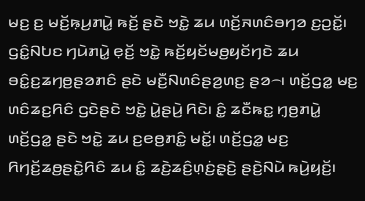ꤗꤢ꤬ ꤢ꤬ ꤗꤢꤩ꤬ꤒ꤫ꤣ꤬ꤊꤣꤧ꤭ ꤒꤢꤩ꤬ ꤔꤢꤧ ꤠꤢꤧ꤭ ꤘꤣ ꤛꤢꤩ꤬ꤏꤛꤢꤨꤋꤚꤤ ꤢ꤬ꤑꤢꤩ꤭꤯
ꤞꤢꤨ꤭ꤡꤝꤢ ꤚꤣꤧꤊꤣꤧ꤭ ꤕ꤫ꤢꤩ꤬ ꤠꤢꤧ꤭ ꤒꤢꤩ꤬ꤟꤢꤩꤗꤥ꤬ꤟꤢꤩꤚꤢꤧ ꤘꤣ ꤋꤢꤨ꤭ꤢ꤬ꤘꤚꤥ꤬ꤔꤤꤊꤢꤨ ꤔꤢꤧ ꤗꤢꤪ꤬ꤡꤛꤢꤨꤔꤤ꤬ꤛꤢ꤬ ꤔꤤ꤮꤯ ꤛꤢꤩ꤬ꤞꤤ꤭ ꤗꤢ꤬ ꤛꤢꤨꤘꤢ꤬ꤖꤢꤨ ꤞꤢꤧꤔꤢꤧ ꤠꤢꤧ꤭ ꤣꤧ꤭ꤔꤣꤧ꤬ ꤖꤢꤧ꤯ ꤢꤨ꤭ ꤘꤢꤪꤒꤢ꤭ ꤚ꤫ꤥ꤬ꤊꤣꤧ꤭ ꤛꤢꤩ꤬ꤞꤤ꤭ ꤔꤢꤧ ꤠꤢꤧ꤭ ꤘꤣ ꤢ꤬ꤕꤥ꤬ꤊꤢꤨ꤭ ꤗꤢꤩ꤭꤯ ꤛꤢꤩ꤬ꤞꤤ꤭ ꤗꤢ꤬ ꤖꤚꤢꤩ꤬ꤘꤥ꤬ꤔꤢꤧ꤭ꤖꤢꤨ ꤘꤣ ꤢꤨ꤭ ꤘꤢꤧ꤬ꤘꤢꤨ꤬ꤛ꤫ꤢꤦ꤬ꤔ꤫ꤢꤧ꤬ ꤔꤢꤧ꤬ꤡꤣꤧ ꤒꤣꤧ꤬ꤟꤢꤩ꤬꤯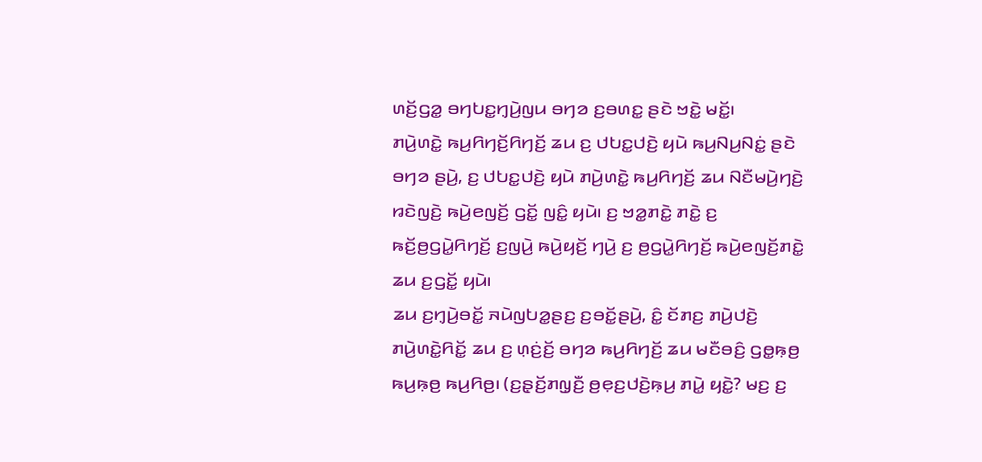ꤛꤢꤩ꤬ꤞꤤ꤭ ꤋꤚꤝꤢ꤭ꤚ꤫ꤣꤧ꤬ꤜꤣ ꤋꤚꤤ ꤢ꤬ꤋꤛꤢ꤭ ꤔꤢꤧ ꤠꤢꤧ꤭ ꤗꤢꤩ꤭꤯
ꤊꤣꤧ꤬ꤛꤢꤧ꤭ ꤒꤣ꤬ꤖꤚꤢꤩ꤬ꤖꤚꤢꤩ꤬ ꤘꤣ ꤢ꤬ ꤓꤝꤢ꤭ꤓꤢꤧ꤬ ꤟꤣꤧ ꤒꤣ꤬ꤡꤣ꤬ꤡꤢꤦ꤭ ꤔꤢꤧ ꤋꤚꤤ ꤔꤣꤧ꤬, ꤢ꤬ ꤓꤝꤢ꤭ꤓꤢꤧ꤬ ꤟꤣꤧ ꤊꤣꤧ꤬ꤛꤢꤧ꤭ ꤒꤣ꤬ꤖꤚꤢꤩ꤬ ꤘꤣ ꤡꤢꤪꤗꤣꤧ꤬ꤚꤢꤧ꤬ ꤙꤢꤧꤜꤢꤧ꤬ ꤒꤣꤧ꤬ꤕꤜꤢꤩ꤬ ꤞꤢꤩ꤭ ꤜꤢꤨ꤭ ꤟꤣꤧ꤯ ꤢ꤬ ꤠꤤ꤭ꤊꤢꤧ꤭ ꤊꤢꤧ꤭ ꤢ꤬ ꤒꤢꤩ꤬ꤥ꤬ꤞꤣꤧ꤭ꤖꤚꤢꤩ꤬ ꤢ꤬ꤜꤣꤧ꤬ ꤒꤣꤧ꤬ꤟꤢꤩ꤬ ꤚꤣꤧ꤬ ꤢ꤬ ꤥ꤬ꤞꤣꤧ꤭ꤖꤚꤢꤩ꤬ ꤒꤣꤧ꤬ꤕꤜꤢꤩ꤬ꤊꤢꤧ꤭ ꤘꤣ ꤢ꤬ꤞꤢꤩ꤭ ꤟꤣꤧ꤯
ꤘꤣ ꤢ꤬ꤚ꤫ꤣꤧ꤬ꤋꤢꤩ꤭ ꤏꤣꤧꤜꤝꤤ꤭ꤔꤢ꤬ ꤢ꤬ꤋꤢꤩ꤭ꤔꤣꤧ꤬, ꤢꤨ꤭ ꤢꤩꤊꤢ꤬ ꤊꤣꤧ꤬ꤓꤢꤧ꤬ ꤊꤣꤧ꤬ꤛꤢꤧ꤭ꤖꤢꤩ꤭ ꤘꤣ ꤢ꤬ ꤛ꤫ꤢꤦ꤬ꤢꤩ꤬ ꤋꤚꤤ ꤒꤣ꤬ꤖꤚꤢꤩ꤬ ꤘꤣ ꤗꤢꤪꤋꤢꤨ꤬ ꤞꤥ꤭ꤒ꤫ꤥ꤬ ꤒꤣ꤬ꤒ꤫ꤥ꤬ ꤒꤣ꤬ꤖꤥ꤬꤯ (ꤢ꤬ꤔ꤫ꤢꤩ꤬ꤊꤜ꤫ꤢꤪ꤬ ꤥ꤬ꤕ꤫ꤢ꤬ꤓꤢꤧ꤬ꤒ꤫ꤣ꤬ ꤊꤣꤧ꤭ ꤟꤢꤧ꤭? ꤗꤢ꤬ ꤢ꤬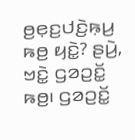ꤥ꤬ꤕ꤫ꤢ꤬ꤓꤢꤧ꤬ꤒ꤫ꤣ꤬ ꤒꤥ꤬ ꤟꤢꤧ꤭? ꤔꤣꤧ꤬, ꤠꤢꤧ꤭ ꤞꤤꤑꤢꤩ꤭ ꤒꤥ꤬꤯ ꤞꤤꤑꤢꤩ꤭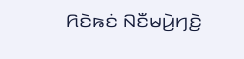ꤖꤢꤧꤒꤢꤦ ꤡꤢꤪꤗꤣꤧ꤬ꤚꤢꤧ꤬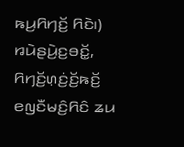ꤒꤣ꤬ꤖꤚꤢꤩ꤬ ꤖꤢꤧ꤯)
ꤙꤣꤧꤔꤣꤧ꤬ꤢ꤬ꤋꤢꤩ꤭, ꤖꤚꤢꤩ꤬ꤛ꤫ꤢꤦ꤬ꤢꤩ꤬ꤒꤢꤩ꤬ ꤕꤜꤢꤪꤗꤢꤨ꤬ꤖꤢꤨ ꤘꤣ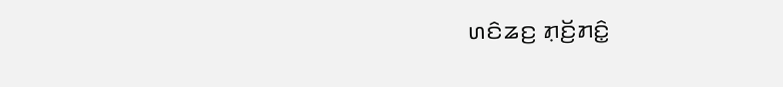ꤛꤢꤨꤘꤢ꤬ ꤊ꤫ꤢꤩ꤬ꤊꤢꤨ꤭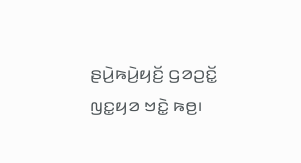ꤔꤣꤧ꤬ꤒꤣꤧ꤬ꤟꤢꤩ꤬ ꤞꤤꤑꤢꤩ꤭ ꤜꤢ꤭ꤟꤤ ꤠꤢꤧ꤭ ꤒꤥ꤬꤯